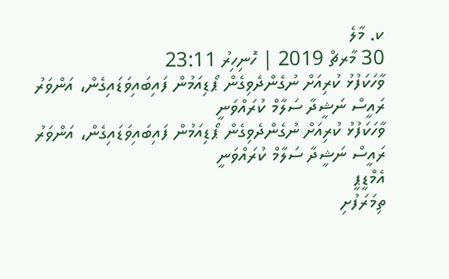ކ. މާލެ
30 މާރޗް 2019 | ހޮނިހިރު 23:11
ވާހަކަފުޅު ކުރިއަށް ނުގެންދެވިގެން ޕޯޑިއަމުން ފައިބައިވަޑައިގެން، އަންވަރު ރައީސް ނަޝީދާ ސަލާމް ކުރައްވަނީ
ވާހަކަފުޅު ކުރިއަށް ނުގެންދެވިގެން ޕޯޑިއަމުން ފައިބައިވަޑައިގެން، އަންވަރު ރައީސް ނަޝީދާ ސަލާމް ކުރައްވަނީ
އެމްޑީޕީ
ތިމަރަފުށި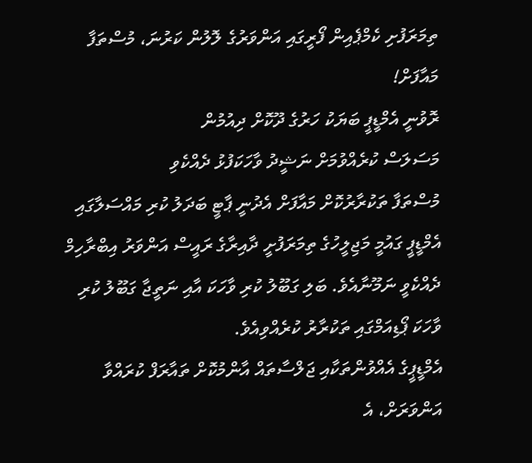ތިމަރަފުށި ކެމްޕެއިން ފޯރީގައި އަންވަރުގެ ލޮލުން ކަރުނަ، މުސްތަފާ މައާފަށް!
ރޮވުނީ އެމްޑީޕީ ބަޔަކު ހަރުގެ ދޫކޮށް ދިއުމުން
މަސަލަސް ކުރެއްވުމަށް ނަޝީދު ވާހަކަފުޅު ދެއްކެވި
މުސްތަފާ ތަކުރާރުކޮށް މައާފަށް އެދުނީ ޕާޓީ ބަދަލު ކުރި މައްސަލާގައި
އެމްޑީޕީ ގައުމީ މަޖިލީހުގެ ތިމަރަފުށީ ދާއިރާގެ ރައީސް އަންވަރު އިބްރާހިމް ދެއްކެވީ ނަމޫނާއެވެ. ބަލި ގަބޫލު ކުރި ވާހަކަ އާއި ނަތީޖާ ގަބޫލު ކުރި ވާހަކަ ޕޯޑިއަމްގައި ތަކުރާރު ކުރެއްވިއެވެ.
އެމްޑީޕީގެ އެއްވުންތަކާއި ޖަލްސާތައް އާންމުކޮށް ތައާރަފް ކުރައްވާ އަންވަރަށް، އެ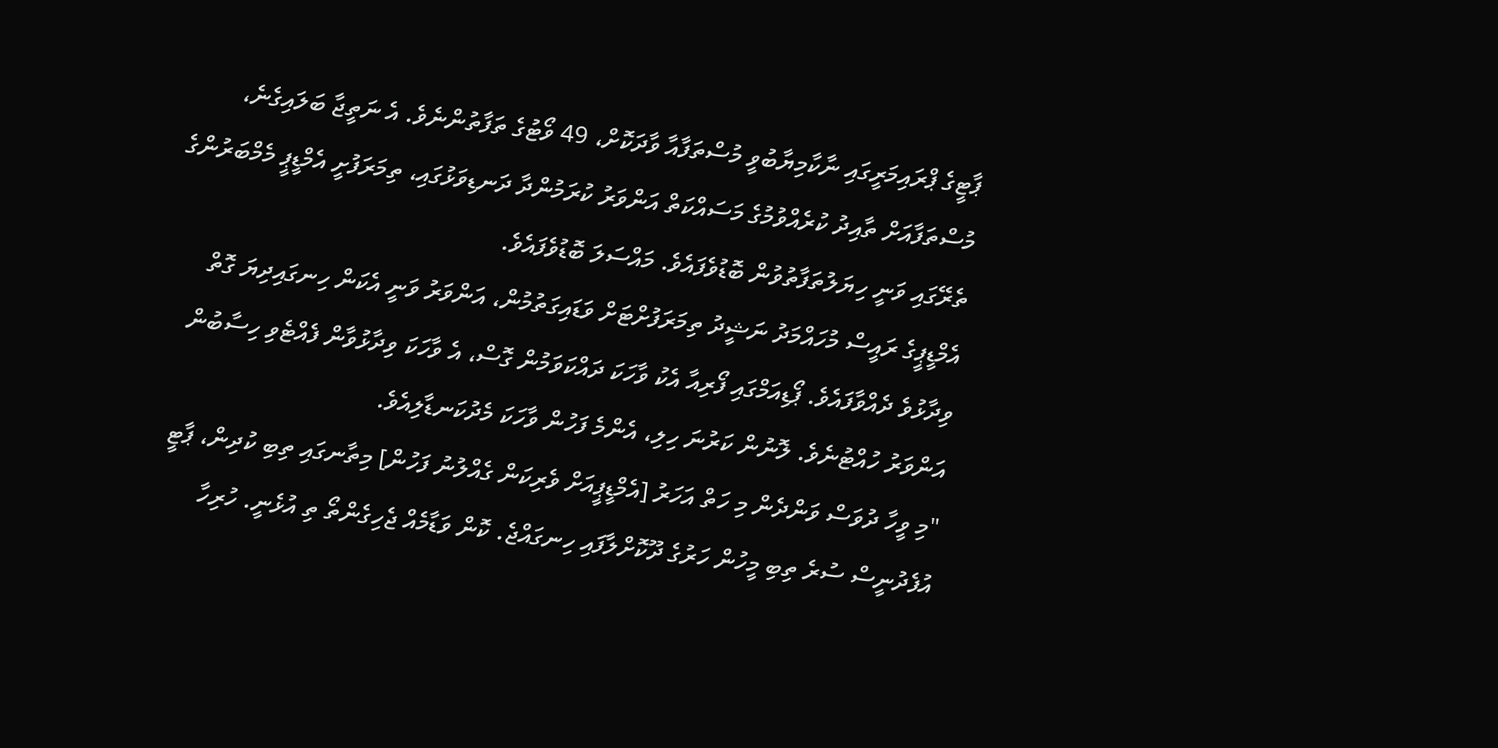ޕާޓީގެ ޕްރައިމަރީގައި ނާކާމިޔާބުވީ މުސްތަފާއާ ވާދަކޮށް، 49 ވޯޓުގެ ތަފާތުންނެވެ. އެ ނަތީޖާ ބަލައިގެނެ، މުސްތަފާއަށް ތާއިދު ކުރެއްވުމުގެ މަސައްކަތް އަންވަރު ކުރަމުންދާ ދަނޑިވަޅުގައި، ތިމަރަފުށީ އެމްޑީޕީ މެމްބަރުންގެ ތެރޭގައި ވަނީ ހިޔަލުތަފާތުވުން ބޮޑުވެފައެވެ. މައްސަލަ ބޮޑުވެފައެވެ.
އެމްޑީޕީގެ ރައީސް މުހައްމަދު ނަޝީދު ތިމަރަފުށްޓަށް ވަޑައިގަތުމުން، އަންވަރު ވަނީ އެކަން ހިނގައިދިޔަ ގޮތް ވިދާޅުވެ ދެއްވާފައެވެ. ޕޯޑިއަމްގައި ފޯރިއާ އެކު ވާހަކަ ދައްކަވަމުން ގޮސް، އެ ވާހަކަ ވިދާޅުވާން ފެއްޓެވި ހިސާބުން އަންވަރު ހުއްޓުނެވެ. ލޮނުން ކަރުނަ ހިލި، އެންމެ ފަހުން ވާހަކަ މެދުކަނޑާލިއެވެ.
"މި ވީހާ ދުވަސް ވަންދެން މި ހަތް އަހަރު [އެމްޑީޕީއަށް ވެރިކަން ގެއްލުނު ފަހުން] މިތާނގައި ތިބި ކުދިން، ޕާޓީ އުފެދުނީސް ސުރެ ތިބި މީހުން ހަރުގެ ދޫކޮށްލާފައި ހިނގައްޖެ. ކޮން ވަޑާމެއް ޖެހިގެންތޯ ތި އުޅެނީ. ހުރިހާ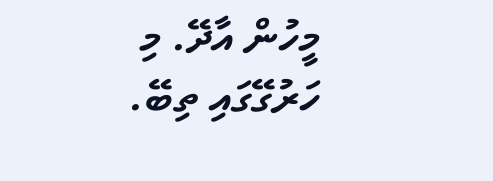މީހުން އާދޭ. މި ހަރުގޭގައި ތިބޭ.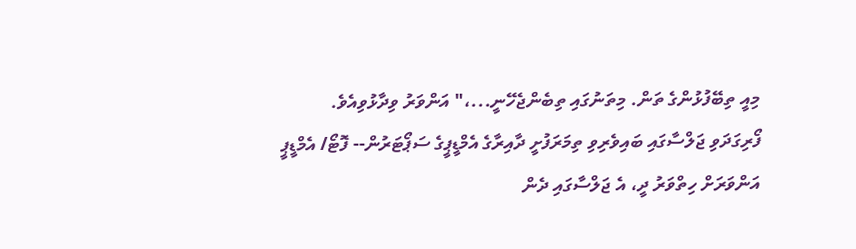މިއީ ތިބޭފުޅުންގެ ތަން. މިތަނުގައި ތިބެންޖެހޭނީ...،" އަންވަރު ވިދާޅުވިއެވެ.
ފޯރިގަދަވި ޖަލްސާގައި ބައިވެރިވި ތިމަރަފުށީ ދާއިރާގެ އެމްޑީޕީގެ ސަޕޯޓަރުން-- ފޮޓޯ/ އެމްޑީޕީ
އަންވަރަށް ހިތްވަރު ދީ، އެ ޖަލްސާގައި ދެން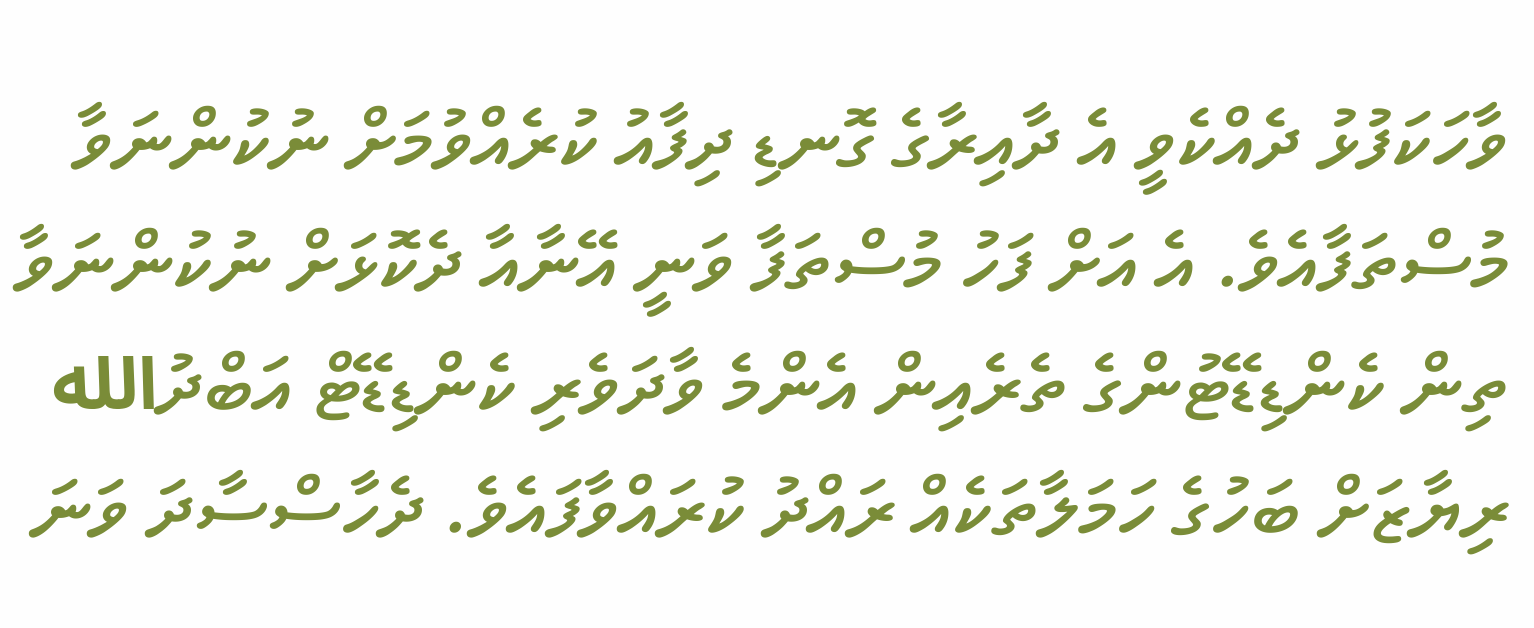ވާހަކަފުޅު ދެއްކެވީ އެ ދާއިރާގެ ގޮނޑި ދިފާއު ކުރެއްވުމަށް ނުކުންނަވާ މުސްތަފާއެވެ. އެ އަށް ފަހު މުސްތަފާ ވަނީ އޭނާއާ ދެކޮޅަށް ނުކުންނަވާ ތިން ކެންޑިޑޭޓުންގެ ތެރެއިން އެންމެ ވާދަވެރި ކެންޑިޑޭޓް އަބްދުالله ރިޔާޒަށް ބަހުގެ ހަމަލާތަކެއް ރައްދު ކުރައްވާފައެވެ. ދެހާސްސާދަ ވަނަ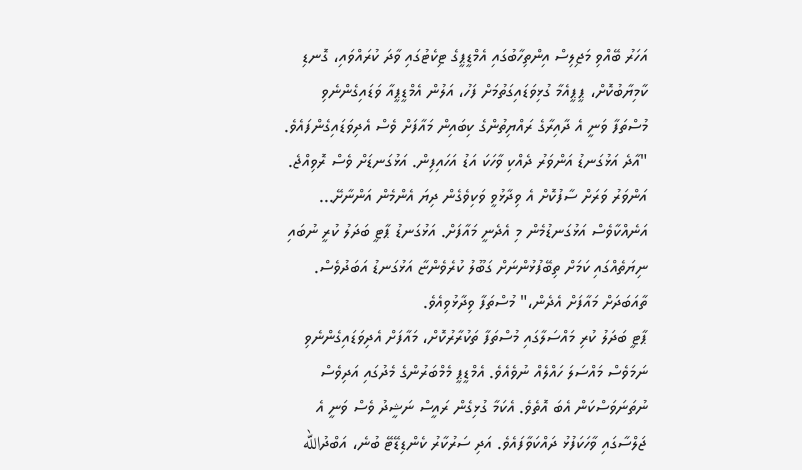އަހަރު ބޭއްވި މަޖިލިސް އިންތިހާބުގައި އެމްޑީޕީގެ ޓިކެޓުގައި ވާދަ ކުރައްވައި، ގޮނޑި ކާމިޔާބުކޮށް، ޕީޕީއެމާ ގުޅިވަޑައިގަތުމަށް ފަހު، އަލުން އެމްޑީޕީއާ ވަޑައިގެންނެވި މުސްތަފާ ވަނީ އެ ދާއިރާގެ ރައްޔިތުންގެ ކިބައިން މައާފަށް ވެސް އެދިވަޑައިގެންފައެވެ.
"އާދެ އަޅުގަނޑު އަންވަރު ދެއްކި ވާހަކަ އަޑު އަހައިފިން. އަޅުގަނޑަށް ވެސް ރޮވިއްޖެ. އަންވަރު ވަރަށް ސާފުކޮށް އެ ވިދާޅުވީ ވަކިވެގެން ދިޔަ އެންމެން އަންނާށޭ... އަނެއްކާވެސް އަޅުގަނޑުމެން މި އެދެނީ މައާފަށް. އަޅުގަނޑު ޕާޓީ ބަދަލު ކުރީ ނުބައި ނިޔަތެއްގައި ކަމަށް ތިބޭފުޅުންނަށް ގަބޫލު ކުރެވެންޏާ އަޅުގަނޑު އަބަދުވެސް. ތާއަބަދަށް މައާފަށް އެދެން،" މުސްތަފާ ވިދާޅުވިއެވެ.
ޕާޓީ ބަދަލު ކުރި މައްސަލާގައި މުސްތަފާ ތަކުރާރުކޮށް، މައާފަށް އެދިވަޑައިގެންނެވި ނަމަވެސް މައްސަލަ ހައްލެއް ނުވެއެވެ. އެމްޑީޕީ މެމްބަރުންގެ މެދުގައި އަދިވެސް ނުތަނަވަސްކަން އެބަ އޮތެވެ. އެކަމާ ގުޅިގެން ރައީސް ނަޝީދު ވެސް ވަނީ އެ ޖަލްސާގައި ވާހަކަފުޅު ދައްކަވާފައެވެ. އަދި ސަރުކާރު ކެންޑިޑޭޓޭ ބުނެ، އަބްދުالله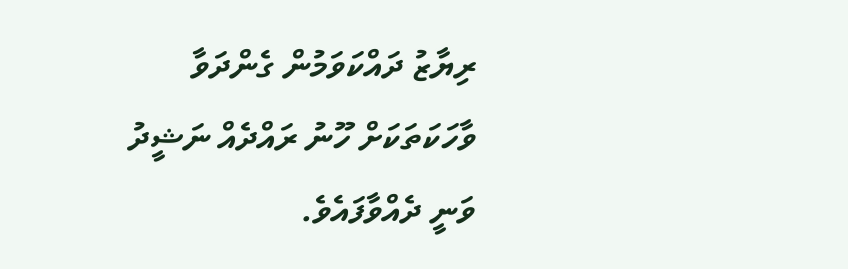ރިޔާޒު ދައްކަވަމުން ގެންދަވާ ވާހަކަތަކަށް ހޫނު ރައްދެއް ނަޝީދު ވަނީ ދެއްވާފައެވެ.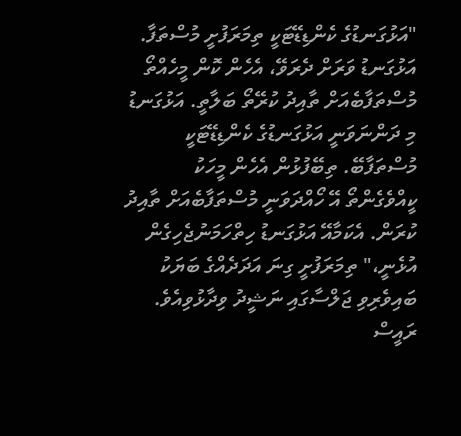"އަޅުގަނޑުގެ ކެންޑިޑޭޓަކީ ތިމަރަފުށީ މުސްތަފާ. އަޅުގަނޑު ވަރަށް ދެރަވޭ، އެހެން ކޮން މީހެއްތޯ މުސްތަފާބެއަށް ތާއިދު ކުރޭތޯ ބަލާތީ. އަޅުގަނޑު މި ދަންނަވަނީ އަޅުގަނޑުގެ ކެންޑިޑޭޓަކީ މުސްތަފާބޭ. ތިބޭފުޅުން އެހެން މީހަކު ކީއްވެގެންތޯ އޭ ހޯއްދަވަނީ މުސްތަފާބެއަށް ތާއިދު ކުރަން. އެކަމާއޭ އަޅުގަނޑު ހިތްހަމަނުޖެހިގެން އުޅެނީ،" ތިމަރަފުށީ ގިނަ އަދަދެއްގެ ބަޔަކު ބައިވެރިވި ޖަލްސާގައި ނަޝީދު ވިދާޅުވިއެވެ.
ރައީސް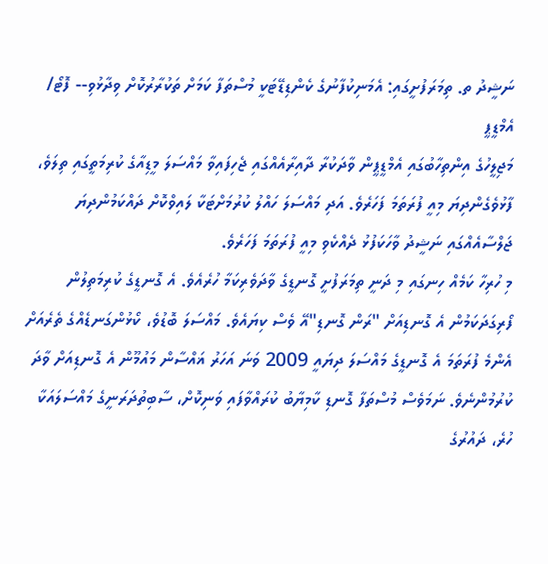ނަޝީދު ތ. ތިމަރަފުށީގައި: އެމަނިކުފާނުގެ ކެންޑިޑޭޓަކީ މުސްތަފާ ކަމަށް ތަކުރާރުކޮށް ވިދާޅުވި-- ފޮޓޯ/ އެމްޑީޕީ
މަޖިލީހުގެ އިންތިހާބުގައި އެމްޑީޕީން ވާދަކުރާ ދާއިރާއެއްގައި ޖެހިފައިވާ މައްސަލަ މީޑިއާގެ ކުރިމަތީގައި ތިލަވެ، ފާޅުވެގެންދިޔަ މިއީ ފުރަތަމަ ފަހަރެވެ. އަދި މައްސަލަ ހައްލު ކުރުމަށްޓަކާ ލައިވްކޮށް ދައްކަމުންދިޔަ ޖަލްސާއެއްގައި ނަޝީދު ވާހަކަފުޅު ދެއްކެވި މިއީ ފުރަތަމަ ފަހަރެވެ.
މި ހުރިހާ ކަމެއް ހިނގައި މި ދަނީ ތިމަރަފުށީ ގޮނޑީގެ ވާދަވެރިކަމާ ހުރެއެވެ. އެ ގޮނޑީގެ ކުރިމަތިލުން ފޯރިގަދަކަމުން އެ ގޮނޑިއަށް "ރަން ގޮނޑި"އޭ ވެސް ކިޔައެވެ. މައްސަލަ ބޮޑުވެ، ކޯޅުންގަނޑެއްގެ ތެރެއަށް އެންމެ ފުރަތަމަ އެ ގޮނޑީގެ މައްސަލަ ދިޔައީ 2009 ވަނަ އަހަރު ޣައްސާން މައުމޫން އެ ގޮނޑިއަށް ވާދަ ކުރުމުންނެވެ. ނަމަވެސް މުސްތަފާ ގޮނޑި ކާމިޔާބު ކުރައްވާފައި ވަނިކޮށް، ސާބިތުދަރަނީގެ މައްސަލައަކާ ހުރެ، ދައުރުގެ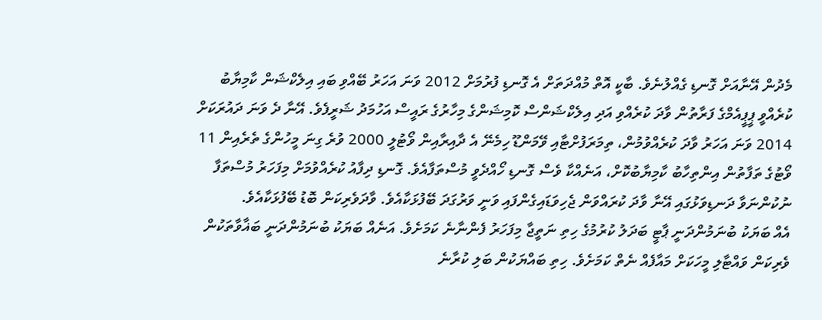މެދުން އޭނާއަށް ގޮނޑި ގެއްލުނެވެ. ބާކީ އޮތް މުއްދަތަށް އެ ގޮނޑި ފުރުމަށް 2012 ވަނަ އަހަރު ބޭއްވި ބައި އިލެކްޝަން ކާމިޔާބު ކުރެއްވީ ޕީޕީއެމްގެ ފަރާތުން ވާދަ ކުރެއްވި އަދި އިލެކްޝަންސް ކޮމިޝަންގެ މިހާރުގެ ރައީސް އަހުމަދު ޝަރީފެވެ. އޭނާ ދެ ވަނަ ދައުރަކަށް 2014 ވަނަ އަހަރު ވާދަ ކުރެއްވުމުން، ތިމަރަފުށްޓާއި ވޭމަންޑޫ ހިމެނޭ އެ ދާއިރާއިން ވޯޓުލީ 2000 ވުރެ ގިނަ މީހުންގެ ތެރެއިން 11 ވޯޓުގެ ތަފާތުން އިންތިހާބު ކާމިޔާބުކޮށް، އަނެއްކާ ވެސް ގޮނޑި ހޯއްދެވީ މުސްތަފާއެވެ. ގޮނޑި ދިފާއު ކުރެއްވުމަށް މިފަހަރު މުސްތަފާ ނުކުންނަވާ ދަނޑިވަޅުގައި އޭނާ ވާދަ ކުރައްވަން ޖެހިވަޑައިގެންފައި ވަނީ ވަރުގަދަ ބޭފުޅަކާއެވެ. ވާދަވެރިކަން ބޮޑު ބޭފުޅަކާއެވެ.
އެއް ބަޔަކު ބުނަމުންދަނީ ޕާޓީ ބަދަލު ކުރުމުގެ ހިތި ނަތީޖާ މިފަހަރު ފެންނާނެ ކަމަށެވެ. އަނެއް ބަޔަކު ބުނަމުންދަނީ ބަޣާވާތަކުން ވެރިކަން ވައްޓާލި މީހަކަށް މައާފެއް ނެތް ކަމަށެވެ. ހިތި ބައްޔަކުން ބަލި ކުރާނެ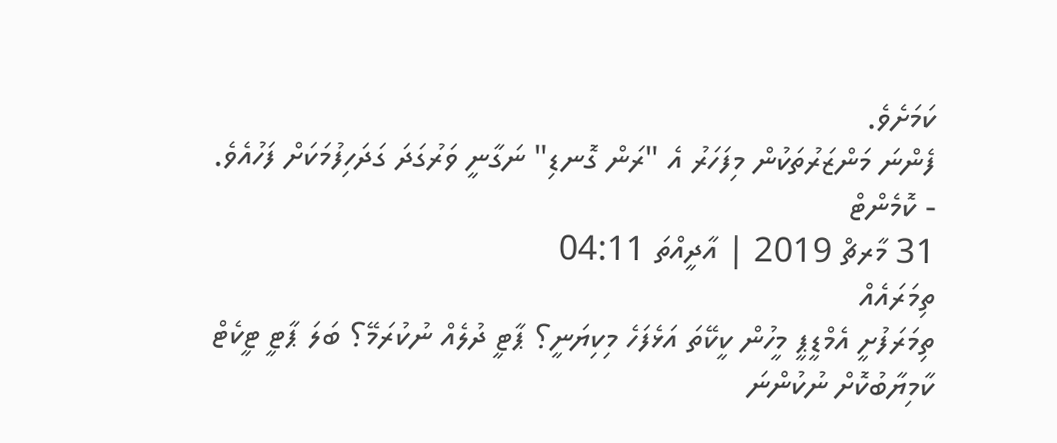ކަމަށެވެ.
ފެންނަ މަންޒަރުތަކުން މިފަހަރު އެ "ރަން ގޮނޑި" ނަގާނީ ވަރުގަދަ ގަދަހިފުމަކަށް ފަހުއެވެ.
- ކޮމެންޓް
31 މާރޗް 2019 | އާދީއްތަ 04:11
ތިމަރައެއް
ތިމަރަފުށީ އެމްޑީޕީ މީހުން ކީކޭތަ އަޅެފަހެ މިކިޔަނީ؟ ޕާޓީ ދުލެއް ނުކުރަމޭ؟ ބަލަ ޕާޓީ ޓީކެޓް ކާމިޔާބުކޮށް ނުކުންނަ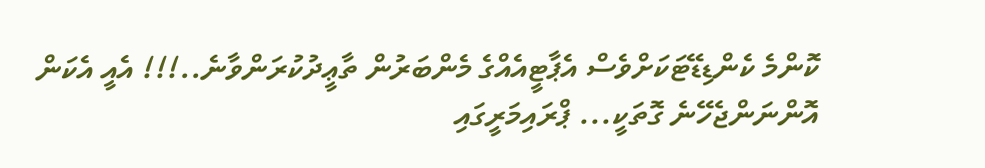ކޮންމެ ކެންޑިޑޭޓަކަށްވެސް އެޕާޓީއެއްގެ މެންބަރުން ތާޢީދުކުރަންވާނެ..!!! އެއީ އެކަން އޮންނަންޖެހޭނެ ގޮތަކީ... ޕްރައިމަރީގައި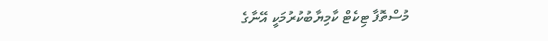މުސްތޮފާ ޓިކެޓް ކާމިޔާބުކުރުމަކީ އޭނާގެ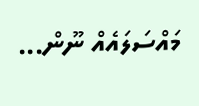މައްސަލައެއް ނޫން...